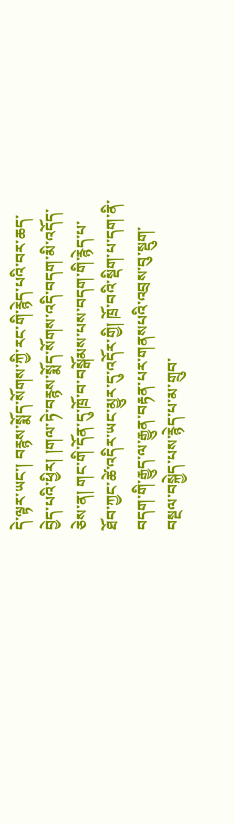དེ་ལྟར་ཡང་། བརྙས་སྨོད་སོགས་ཀྱི་རང་གི་རྙེད་པའི་བར་ཆད་བྱེད་པའི་ཕྱིར། །གལ་ཏེ་བརྙས་སྨོད་སོགས་འདི་བདག་མི་འདོད་ཅེས་ན། གང་གི་དོན་དུ་ཁྲོ་བ་བསྒོམས་པས་བདག་གི་རྙེད་པ་ཐོབ་ཀྱང་ཚེ་འདིར་ཡང་མྱུར་དུ་འདོར་གྱི། ཁྲོ་བའི་སྡིག་པ་དག་ནི་བདག་གི་རྒྱུད་ལ་རྒྱུན་བརྟན་པར་གནསཔའི་འབྲས་བུ་སྡུག་བསྔལ་བསྐྱེད་པས་རྙེད་པ་མ་གྲུབ་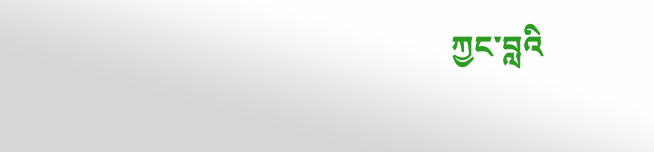ཀྱང་བླའི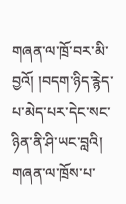གཞན་ལ་ཁྲོ་བར་མི་བྱའོ། །བདག་ཉིད་རྙེད་པ་མེད་པར་དེང་སང་ཉིན་ནི་ཤི་ཡང་བླའི། གཞན་ལ་ཁྲོས་པ་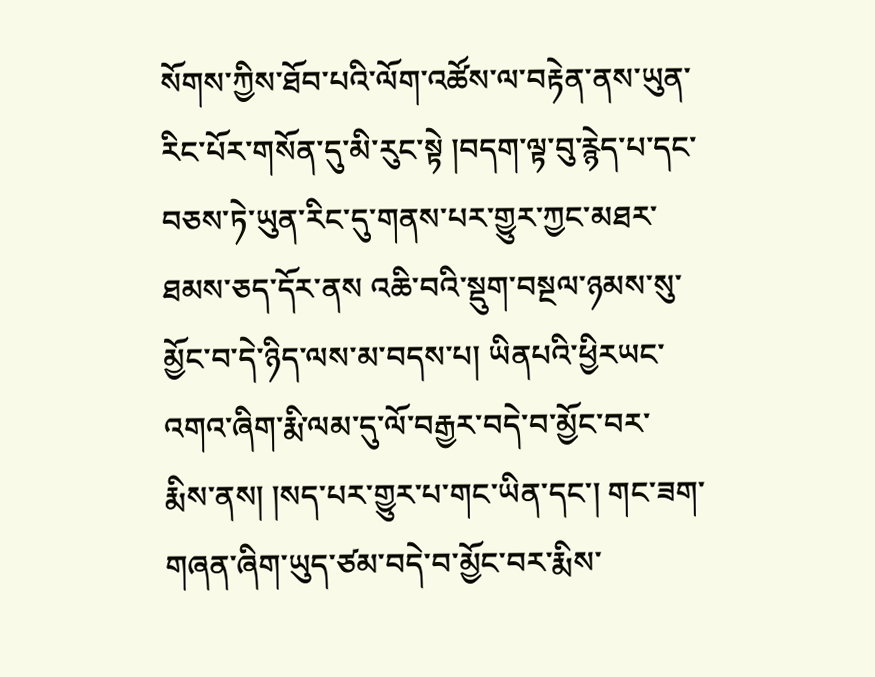སོགས་ཀྱིས་ཐོབ་པའི་ལོག་འཚོས་ལ་བརྟེན་ནས་ཡུན་རིང་པོར་གསོན་དུ་མི་རུང་སྟེ །བདག་ལྟ་བུ་རྙེད་པ་དང་བཅས་ཏེ་ཡུན་རིང་དུ་གནས་པར་གྱུར་ཀྱང་མཐར་ཐམས་ཅད་དོར་ནས འཆི་བའི་སྡུག་བསྔལ་ཉམས་སུ་མྱོང་བ་དེ་ཉིད་ལས་མ་བདས་པ། ཡིནཔའི་ཕྱིརཡང་འགའ་ཞིག་རྨི་ལམ་དུ་ལོ་བརྒྱར་བདེ་བ་མྱོང་བར་རྨིས་ནས། །སད་པར་གྱུར་པ་གང་ཡིན་དང་། གང་ཟག་གཞན་ཞིག་ཡུད་ཙམ་བདེ་བ་མྱོང་བར་རྨིས་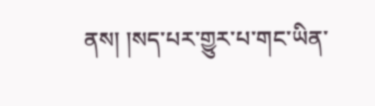ནས། །སད་པར་གྱུར་པ་གང་ཡིན་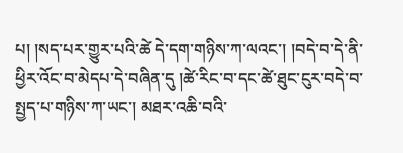པ། །སད་པར་གྱུར་པའི་ཚེ དེ་དག་གཉིས་ཀ་ལའང་། །བདེ་བ་དེ་ནི་ཕྱིར་འོང་བ་མེདཔ་དེ་བཞིན་དུ །ཚེ་རིང་བ་དང་ཚེ་ཐུང་ངུར་བདེ་བ་སྤྱད་པ་གཉིས་ཀ་ཡང་། མཐར་འཆི་བའི་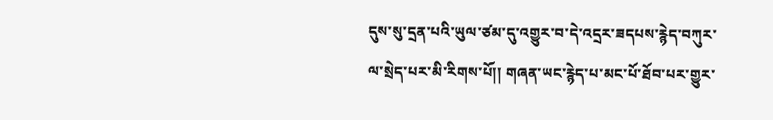དུས་སུ་དྲན་པའི་ཡུལ་ཙམ་དུ་འགྱུར་བ་དེ་འདྲར་ཟདཔས་རྙེད་བཀུར་ལ་སྲེད་པར་མི་རིགས་པོ།། གཞན་ཡང་རྙེད་པ་མང་པོ་ཐོབ་པར་གྱུར་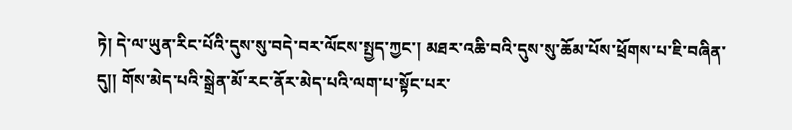ཏེ། དེ་ལ་ཡུན་རིང་པོའི་དུས་སུ་བདེ་བར་ལོངས་སྤྱད་ཀྱང་། མཐར་འཆི་བའི་དུས་སུ་ཆོམ་པོས་ཕྲོགས་པ་ཇི་བཞིན་དུ།། གོས་མེད་པའི་སྒྲེན་མོ་རང་ནོར་མེད་པའི་ལག་པ་སྟོང་པར་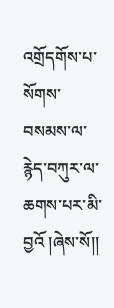འགྲོདགོས་པ་སོགས་བསམས་ལ་རྙེད་བཀུར་ལ་ཆགས་པར་མི་བྱའོ །ཞེས་སོ།།